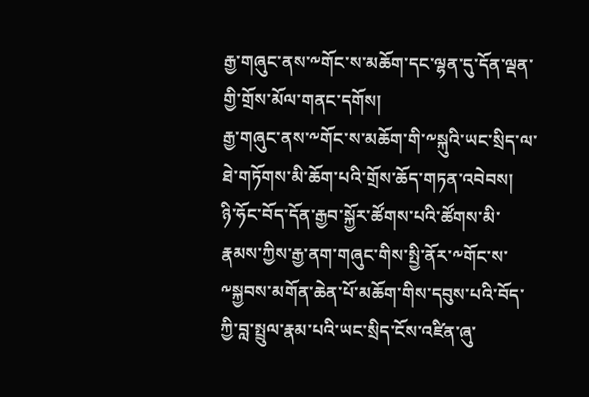རྒྱ་གཞུང་ནས་༸གོང་ས་མཆོག་དང་ལྷན་དུ་དོན་ལྡན་གྱི་གྲོས་མོལ་གནང་དགོས།
རྒྱ་གཞུང་ནས་༸གོང་ས་མཆོག་གི་༸སྐུའི་ཡང་སྲིད་ལ་ཐེ་གཏོགས་མི་ཆོག་པའི་གྲོས་ཆོད་གཏན་འབེབས།
ཉི་ཧོང་བོད་དོན་རྒྱབ་སྐྱོར་ཚོགས་པའི་ཚོགས་མི་རྣམས་ཀྱིས་རྒྱ་ནག་གཞུང་གིས་སྤྱི་ནོར་༸གོང་ས་༸སྐྱབས་མགོན་ཆེན་པོ་མཆོག་གིས་དབུས་པའི་བོད་ཀྱི་བླ་སྤྲུལ་རྣམ་པའི་ཡང་སྲིད་ངོས་འཛིན་ཞུ་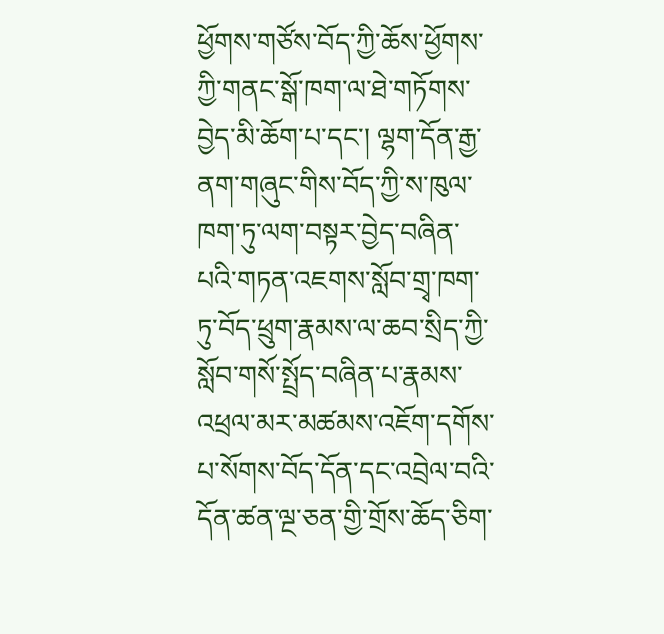ཕྱོགས་གཙོས་བོད་ཀྱི་ཆོས་ཕྱོགས་ཀྱི་གནང་སྒོ་ཁག་ལ་ཐེ་གཏོགས་བྱེད་མི་ཆོག་པ་དང་། ལྷག་དོན་རྒྱ་ནག་གཞུང་གིས་བོད་ཀྱི་ས་ཁུལ་ཁག་ཏུ་ལག་བསྟར་བྱེད་བཞིན་པའི་གཏན་འཇགས་སློབ་གྲྭ་ཁག་ཏུ་བོད་ཕྲུག་རྣམས་ལ་ཆབ་སྲིད་ཀྱི་སློབ་གསོ་སྤྲོད་བཞིན་པ་རྣམས་འཕྲལ་མར་མཚམས་འཇོག་དགོས་པ་སོགས་བོད་དོན་དང་འབྲེལ་བའི་དོན་ཚན་ལྔ་ཅན་གྱི་གྲོས་ཆོད་ཅིག་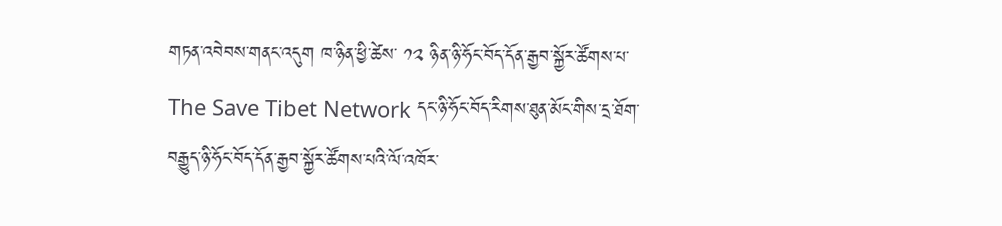གཏན་འབེབས་གནང་འདུག ཁ་ཉིན་ཕྱི་ཚེས་ ༡༢ ཉིན་ཉི་ཧོང་བོད་དོན་རྒྱབ་སྐྱོར་ཚོགས་པ་ The Save Tibet Network དང་ཉི་ཧོང་བོད་རིགས་ཐུན་མོང་གིས་དྲ་ཐོག་བརྒྱུད་ཉི་ཧོང་བོད་དོན་རྒྱབ་སྐྱོར་ཚོགས་པའི་ལོ་འཁོར་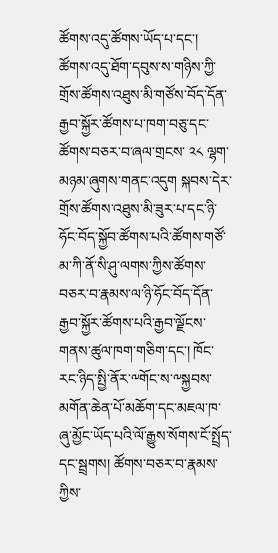ཚོགས་འདུ་ཚོགས་ཡོད་པ་དང་། ཚོགས་འདུ་ཐོག་དབུས་ས་གཉིས་ཀྱི་གྲོས་ཚོགས་འཐུས་མི་གཙོས་བོད་དོན་རྒྱབ་སྐྱོར་ཚོགས་པ་ཁག་བཅུ་དང་ཚོགས་བཅར་བ་ཞལ་གྲངས་ ༢༨ ལྷག་མཉམ་ཞུགས་གནང་འདུག སྐབས་དེར་གྲོས་ཚོགས་འཐུས་མི་ཟུར་པ་དང་ཉི་ཧོང་བོད་སྐྱོབ་ཚོགས་པའི་ཚོགས་གཙོ་མ་ཀི་ནོ་སི་ཤུ་ལགས་ཀྱིས་ཚོགས་བཅར་བ་རྣམས་ལ་ཉི་ཧོང་བོད་དོན་རྒྱབ་སྐྱོར་ཚོགས་པའི་རྒྱབ་ལྗོངས་གནས་ཚུལ་ཁག་གཅིག་དང་། ཁོང་རང་ཉིད་སྤྱི་ནོར་༸གོང་ས་༸སྐྱབས་མགོན་ཆེན་པོ་མཆོག་དང་མཇལ་ཁ་ཞུ་མྱོང་ཡོད་པའི་ལོ་རྒྱུས་སོགས་ངོ་སྤྲོད་དང་སྦྲགས། ཚོགས་བཅར་བ་རྣམས་ཀྱིས་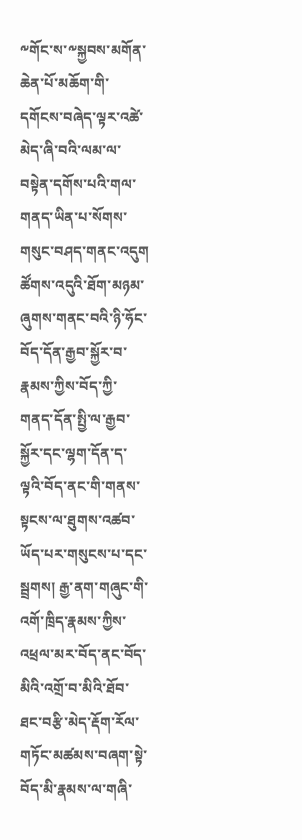༸གོང་ས་༸སྐྱབས་མགོན་ཆེན་པོ་མཆོག་གི་དགོངས་བཞེད་ལྟར་འཚེ་མེད་ཞི་བའི་ལམ་ལ་བསྟེན་དགོས་པའི་གལ་གནད་ཡིན་པ་སོགས་གསུང་བཤད་གནང་འདུག ཚོགས་འདུའི་ཐོག་མཉམ་ཞུགས་གནང་བའི་ཉི་ཧོང་བོད་དོན་རྒྱབ་སྐྱོར་བ་རྣམས་ཀྱིས་བོད་ཀྱི་གནད་དོན་སྤྱི་ལ་རྒྱབ་སྐྱོར་དང་ལྷག་དོན་ད་ལྟའི་བོད་ནང་གི་གནས་སྟངས་ལ་ཐུགས་འཚབ་ཡོད་པར་གསུངས་པ་དང་སྦྲགས། རྒྱ་ནག་གཞུང་གི་འགོ་ཁྲིད་རྣམས་ཀྱིས་འཕྲལ་མར་བོད་ནང་བོད་མིའི་འགྲོ་བ་མིའི་ཐོབ་ཐང་བརྩི་མེད་རྡོག་རོལ་གཏོང་མཚམས་བཞག་སྟེ་བོད་མི་རྣམས་ལ་གཞི་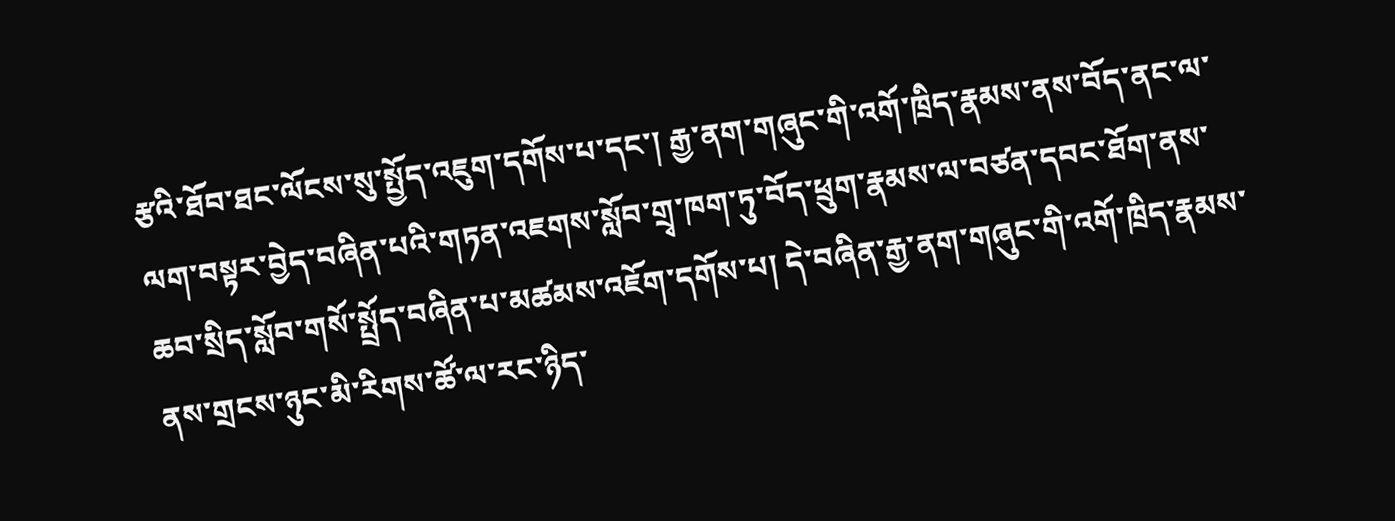རྩའི་ཐོབ་ཐང་ལོངས་སུ་སྤྱོད་འཇུག་དགོས་པ་དང་། རྒྱ་ནག་གཞུང་གི་འགོ་ཁྲིད་རྣམས་ནས་བོད་ནང་ལ་ལག་བསྟར་བྱེད་བཞིན་པའི་གཏན་འཇགས་སློབ་གྲྭ་ཁག་ཏུ་བོད་ཕྲུག་རྣམས་ལ་བཙན་དབང་ཐོག་ནས་ཆབ་སྲིད་སློབ་གསོ་སྤྲོད་བཞིན་པ་མཚམས་འཇོག་དགོས་པ། དེ་བཞིན་རྒྱ་ནག་གཞུང་གི་འགོ་ཁྲིད་རྣམས་ནས་གྲངས་ཉུང་མི་རིགས་ཚོ་ལ་རང་ཉིད་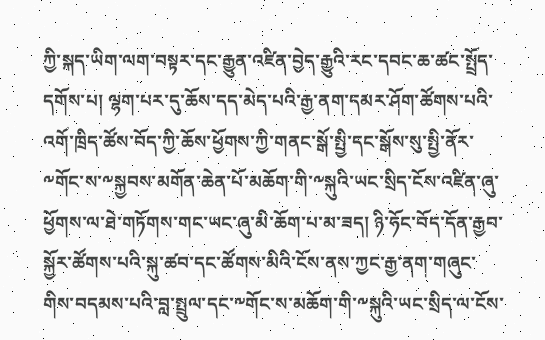ཀྱི་སྐད་ཡིག་ལག་བསྟར་དང་རྒྱུན་འཛིན་བྱེད་རྒྱུའི་རང་དབང་ཆ་ཚང་སྤྲོད་དགོས་པ། ལྷག་པར་དུ་ཆོས་དད་མེད་པའི་རྒྱ་ནག་དམར་ཤོག་ཚོགས་པའི་འགོ་ཁྲིད་ཚོས་བོད་ཀྱི་ཆོས་ཕྱོགས་ཀྱི་གནང་སྒོ་སྤྱི་དང་སྒོས་སུ་སྤྱི་ནོར་༸གོང་ས་༸སྐྱབས་མགོན་ཆེན་པོ་མཆོག་གི་༸སྐུའི་ཡང་སྲིད་ངོས་འཛིན་ཞུ་ཕྱོགས་ལ་ཐེ་གཏོགས་གང་ཡང་ཞུ་མི་ཆོག་པ་མ་ཟད། ཉི་ཧོང་བོད་དོན་རྒྱབ་སྐྱོར་ཚོགས་པའི་སྐུ་ཚབ་དང་ཚོགས་མིའི་ངོས་ནས་ཀྱང་རྒྱ་ནག་གཞུང་གིས་བདམས་པའི་བླ་སྤྲུལ་དང་༸གོང་ས་མཆོག་གི་༸སྐུའི་ཡང་སྲིད་ལ་ངོས་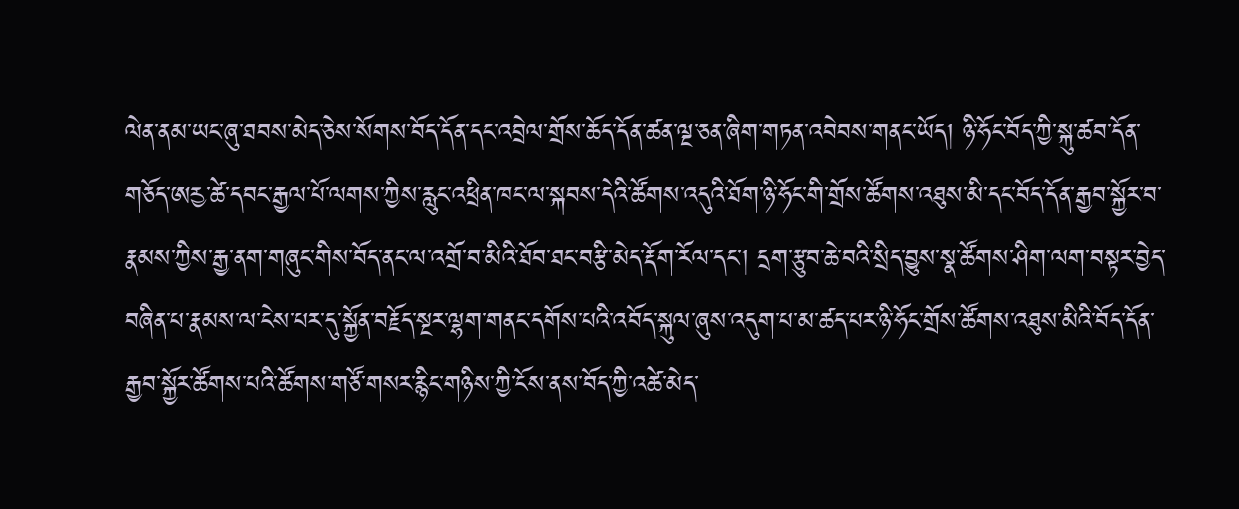ལེན་ནམ་ཡང་ཞུ་ཐབས་མེད་ཅེས་སོགས་བོད་དོན་དང་འབྲེལ་གྲོས་ཆོད་དོན་ཚན་ལྔ་ཅན་ཞིག་གཏན་འབེབས་གནང་ཡོད། ཉི་ཧོང་བོད་ཀྱི་སྐུ་ཚབ་དོན་གཅོད་ཨརྱ་ཚེ་དབང་རྒྱལ་པོ་ལགས་ཀྱིས་རླུང་འཕྲིན་ཁང་ལ་སྐབས་དེའི་ཚོགས་འདུའི་ཐོག་ཉི་ཧོང་གི་གྲོས་ཚོགས་འཐུས་མི་དང་བོད་དོན་རྒྱབ་སྐྱོར་བ་རྣམས་ཀྱིས་རྒྱ་ནག་གཞུང་གིས་བོད་ནང་ལ་འགྲོ་བ་མིའི་ཐོབ་ཐང་བརྩི་མེད་རྡོག་རོལ་དང་། དྲག་རྩུབ་ཆེ་བའི་སྲིད་བྱུས་སྣ་ཚོགས་ཤིག་ལག་བསྟར་བྱེད་བཞིན་པ་རྣམས་ལ་ངེས་པར་དུ་སྐྱོན་བརྗོད་སྔར་ལྷག་གནང་དགོས་པའི་འབོད་སྐུལ་ཞུས་འདུག་པ་མ་ཚད་པར་ཉི་ཧོང་གྲོས་ཚོགས་འཐུས་མིའི་བོད་དོན་རྒྱབ་སྐྱོར་ཚོགས་པའི་ཚོགས་གཙོ་གསར་རྙིང་གཉིས་ཀྱི་ངོས་ནས་བོད་ཀྱི་འཚེ་མེད་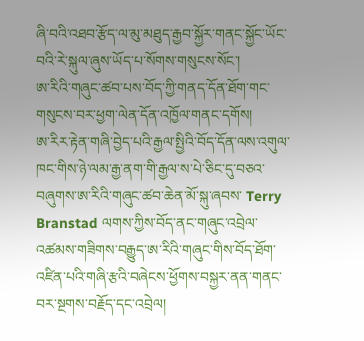ཞི་བའི་འཐབ་རྩོད་ལ་མུ་མཐུད་རྒྱབ་སྐྱོར་གནང་སྐྱོང་ཡོང་བའི་རེ་སྐུལ་ཞུས་ཡོད་པ་སོགས་གསུངས་སོང་།
ཨ་རིའི་གཞུང་ཚབ་པས་བོད་ཀྱི་གནད་དོན་ཐོག་གང་གསུངས་བར་ཕྱག་ལེན་དོན་འཁྱོལ་གནང་དགོས།
ཨ་རིར་རྟེན་གཞི་བྱེད་པའི་རྒྱལ་སྤྱིའི་བོད་དོན་ལས་འགུལ་ཁང་གིས་ཉེ་ལམ་རྒྱ་ནག་གི་རྒྱལ་ས་པེ་ཅིང་དུ་བཅའ་བཞུགས་ཨ་རིའི་གཞུང་ཚབ་ཆེན་མོ་སྐུ་ཞབས་ Terry Branstad ལགས་ཀྱིས་བོད་ནང་གཞུང་འབྲེལ་འཚམས་གཟིགས་བརྒྱུད་ཨ་རིའི་གཞུང་གིས་བོད་ཐོག་འཛིན་པའི་གཞི་རྩའི་བཞེངས་ཕྱོགས་བསྐྱར་ནན་གནང་བར་སྔགས་བརྗོད་དང་འབྲེལ།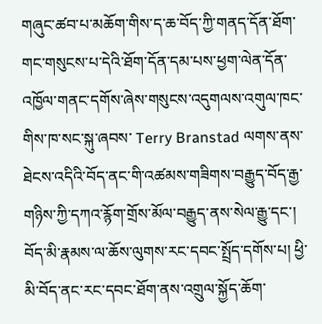གཞུང་ཚབ་པ་མཆོག་གིས་ད་ཆ་བོད་ཀྱི་གནད་དོན་ཐོག་གང་གསུངས་པ་དེའི་ཐོག་དོན་དམ་པས་ཕྱག་ལེན་དོན་འཁྱོལ་གནང་དགོས་ཞེས་གསུངས་འདུགལས་འགུལ་ཁང་གིས་ཁ་སང་སྐུ་ཞབས་ Terry Branstad ལགས་ནས་ཐེངས་འདིའི་བོད་ནང་གི་འཚམས་གཟིགས་བརྒྱུད་བོད་རྒྱ་གཉིས་ཀྱི་དཀའ་རྙོག་གྲོས་མོལ་བརྒྱུད་ནས་སེལ་རྒྱུ་དང་། བོད་མི་རྣམས་ལ་ཆོས་ལུགས་རང་དབང་སྤྲོད་དགོས་པ། ཕྱི་མི་བོད་ནང་རང་དབང་ཐོག་ནས་འགྲུལ་སྐྱོད་ཆོག་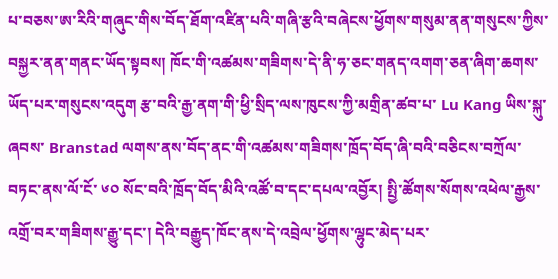པ་བཅས་ཨ་རིའི་གཞུང་གིས་བོད་ཐོག་འཛིན་པའི་གཞི་རྩའི་བཞེངས་ཕྱོགས་གསུམ་ནན་གསུངས་ཀྱིས་བསྐྱར་ནན་གནང་ཡོད་སྟབས། ཁོང་གི་འཚམས་གཟིགས་དེ་ནི་ཧ་ཅང་གནད་འགག་ཅན་ཞིག་ཆགས་ཡོད་པར་གསུངས་འདུག རྩ་བའི་རྒྱ་ནག་གི་ཕྱི་སྲིད་ལས་ཁུངས་ཀྱི་མགྲིན་ཚབ་པ་ Lu Kang ཡིས་སྐུ་ཞབས་ Branstad ལགས་ནས་བོད་ནང་གི་འཚམས་གཟིགས་ཁྲོད་བོད་ཞི་བའི་བཅིངས་བཀྲོལ་བཏང་ནས་ལོ་ངོ་ ༦༠ སོང་བའི་ཁྲོད་བོད་མིའི་འཚོ་བ་དང་དཔལ་འབྱོར། སྤྱི་ཚོགས་སོགས་འཕེལ་རྒྱས་འགྲོ་བར་གཟིགས་རྒྱུ་དང་། དེའི་བརྒྱུད་ཁོང་ནས་དེ་འབྲེལ་ཕྱོགས་ལྷུང་མེད་པར་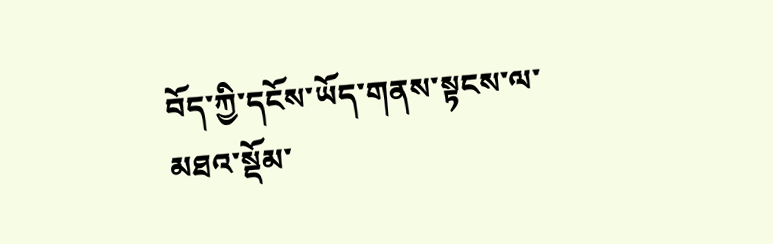བོད་ཀྱི་དངོས་ཡོད་གནས་སྟངས་ལ་མཐའ་སྡོམ་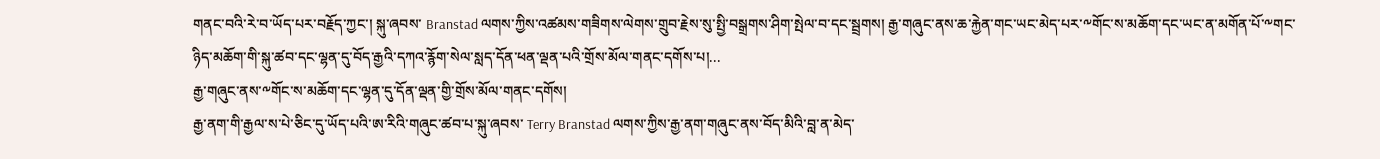གནང་བའི་རེ་བ་ཡོད་པར་བརྗོད་ཀྱང་། སྐུ་ཞབས་ Branstad ལགས་ཀྱིས་འཚམས་གཟིགས་ལེགས་གྲུབ་རྗེས་སུ་སྤྱི་བསྒྲགས་ཤིག་སྤེལ་བ་དང་སྦྲགས། རྒྱ་གཞུང་ནས་ཆ་རྐྱེན་གང་ཡང་མེད་པར་༸གོང་ས་མཆོག་དང་ཡང་ན་མགོན་པོ་༸གང་ཉིད་མཆོག་གི་སྐུ་ཚབ་དང་ལྷན་དུ་བོད་རྒྱའི་དཀའ་རྙོག་སེལ་སླད་དོན་ཕན་ལྡན་པའི་གྲོས་མོལ་གནང་དགོས་པ།...
རྒྱ་གཞུང་ནས་༸གོང་ས་མཆོག་དང་ལྷན་དུ་དོན་ལྡན་གྱི་གྲོས་མོལ་གནང་དགོས།
རྒྱ་ནག་གི་རྒྱལ་ས་པེ་ཅིང་དུ་ཡོད་པའི་ཨ་རིའི་གཞུང་ཚབ་པ་སྐུ་ཞབས་ Terry Branstad ལགས་ཀྱིས་རྒྱ་ནག་གཞུང་ནས་བོད་མིའི་བླ་ན་མེད་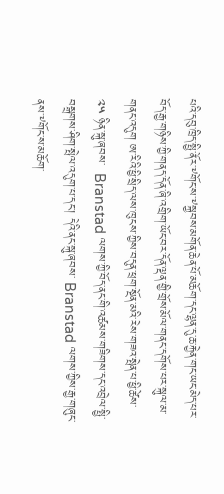པའི་དབུ་ཁྲིད་སྤྱི་ནོར་༸གོང་ས་༸སྐྱབས་མགོན་ཆེན་པོ་མཆོག་དང་ལྷན་དུ་ཆ་རྐྱེན་གང་ཡང་མེད་པར་བོད་རྒྱ་གཉིས་ཀྱི་གནད་དོན་ཞི་འགྲིག་ཡོང་བར་དོན་ལྡན་གྱི་གྲོས་མོལ་གནང་དགོས་པར་སྐུལ་མ་གནང་འདུག ཨ་རིའི་ཕྱི་སྲིད་ལས་ཁུངས་ཀྱིས་བདུན་ཕྲག་སྔོན་མའི་རེས་གཟའ་སྤེན་པ་ཕྱི་ཚེས་ ༢༥ ཉིན་སྐུ་ཞབས་  Branstad ལགས་ཀྱི་བོད་ནང་གི་འཚམས་གཟིགས་དང་འབྲེལ་སྤྱི་བསྒྲགས་ཤིག་སྤེལ་འདུག་པ་དང་། དེའི་ནང་སྐུ་ཞབས་ Branstad ལགས་ཀྱིས་རྒྱ་གཞུང་ནས་༸གོང་ས་མཆོག་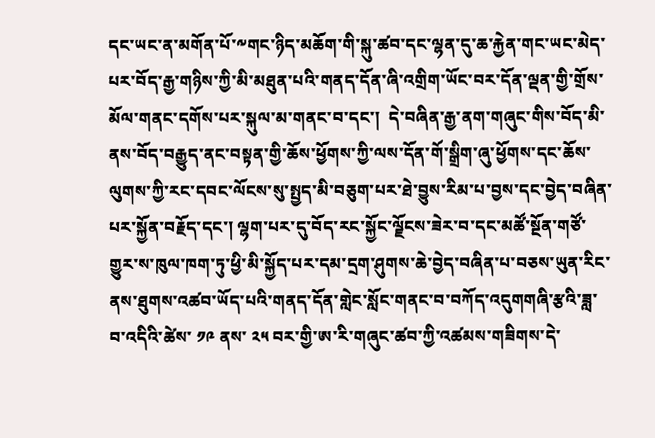དང་ཡང་ན་མགོན་པོ་༸གང་ཉིད་མཆོག་གི་སྐུ་ཚབ་དང་ལྷན་དུ་ཆ་རྐྱེན་གང་ཡང་མེད་པར་བོད་རྒྱ་གཉིས་ཀྱི་མི་མཐུན་པའི་གནད་དོན་ཞི་འགྲིག་ཡོང་བར་དོན་ལྡན་གྱི་གྲོས་མོལ་གནང་དགོས་པར་སྐུལ་མ་གནང་བ་དང་།  དེ་བཞིན་རྒྱ་ནག་གཞུང་གིས་བོད་མི་ནས་བོད་བརྒྱུད་ནང་བསྟན་གྱི་ཆོས་ཕྱོགས་ཀྱི་ལས་དོན་གོ་སྒྲིག་ཞུ་ཕྱོགས་དང་ཆོས་ལུགས་ཀྱི་རང་དབང་ལོངས་སུ་སྤྱད་མི་བཅུག་པར་ཐེ་བྱུས་རིམ་པ་བྱས་དང་བྱེད་བཞིན་པར་སྐྱོན་བརྗོད་དང་། ལྷག་པར་དུ་བོད་རང་སྐྱོང་ལྗོངས་ཟེར་བ་དང་མཚོ་སྔོན་གཙོ་གྱུར་ས་ཁུལ་ཁག་ཏུ་ཕྱི་མི་སྐྱོད་པར་དམ་དྲག་ཤུགས་ཆེ་བྱེད་བཞིན་པ་བཅས་ཡུན་རིང་ནས་ཐུགས་འཚབ་ཡོད་པའི་གནད་དོན་གླེང་སློང་གནང་བ་བཀོད་འདུགགཞི་རྩའི་ཟླ་བ་འདིའི་ཚེས་ ༡༩ ནས་ ༢༥ བར་གྱི་ཨ་རི་གཞུང་ཚབ་ཀྱི་འཚམས་གཟིགས་དེ་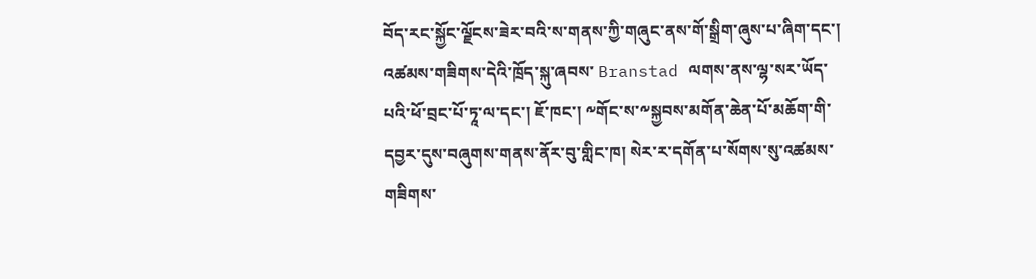བོད་རང་སྐྱོང་ལྗོངས་ཟེར་བའི་ས་གནས་ཀྱི་གཞུང་ནས་གོ་སྒྲིག་ཞུས་པ་ཞིག་དང་། འཚམས་གཟིགས་དེའི་ཁྲོད་སྐུ་ཞབས་ Branstad ལགས་ནས་ལྷ་སར་ཡོད་པའི་ཕོ་བྲང་པོ་ཏཱ་ལ་དང་། ཇོ་ཁང་། ༸གོང་ས་༸སྐྱབས་མགོན་ཆེན་པོ་མཆོག་གི་དབྱར་དུས་བཞུགས་གནས་ནོར་བུ་གླིང་ཁ། སེར་ར་དགོན་པ་སོགས་སུ་འཚམས་གཟིགས་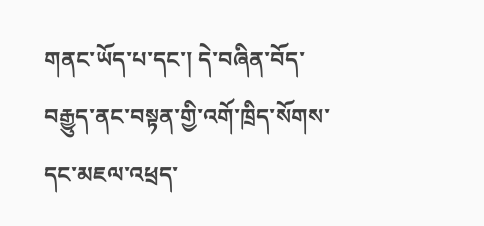གནང་ཡོད་པ་དང་། དེ་བཞིན་བོད་བརྒྱུད་ནང་བསྟན་གྱི་འགོ་ཁྲིད་སོགས་དང་མཇལ་འཕྲད་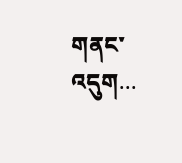གནང་འདུག...